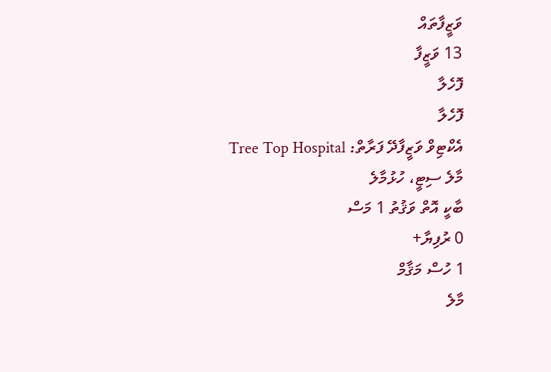ވަޒީފާތައް
13 ވަޒީފާ
ފޮހެލާ
ފޮހެލާ
އެކްޓިވް ވަޒީފާދޭ ފަރާތް: Tree Top Hospital
މާލެ ސިޓީ، ހުޅުމާލެ
ބާކީ އޮތް ވަޤުތު 1 މަސް
0 ރުފިޔާ+
1 ހުސް މަޤާމް
މާލެ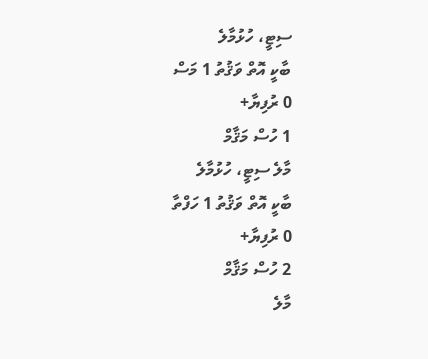ސިޓީ، ހުޅުމާލެ
ބާކީ އޮތް ވަޤުތު 1 މަސް
0 ރުފިޔާ+
1 ހުސް މަޤާމް
މާލެ ސިޓީ، ހުޅުމާލެ
ބާކީ އޮތް ވަޤުތު 1 ހަފްތާ
0 ރުފިޔާ+
2 ހުސް މަޤާމް
މާލެ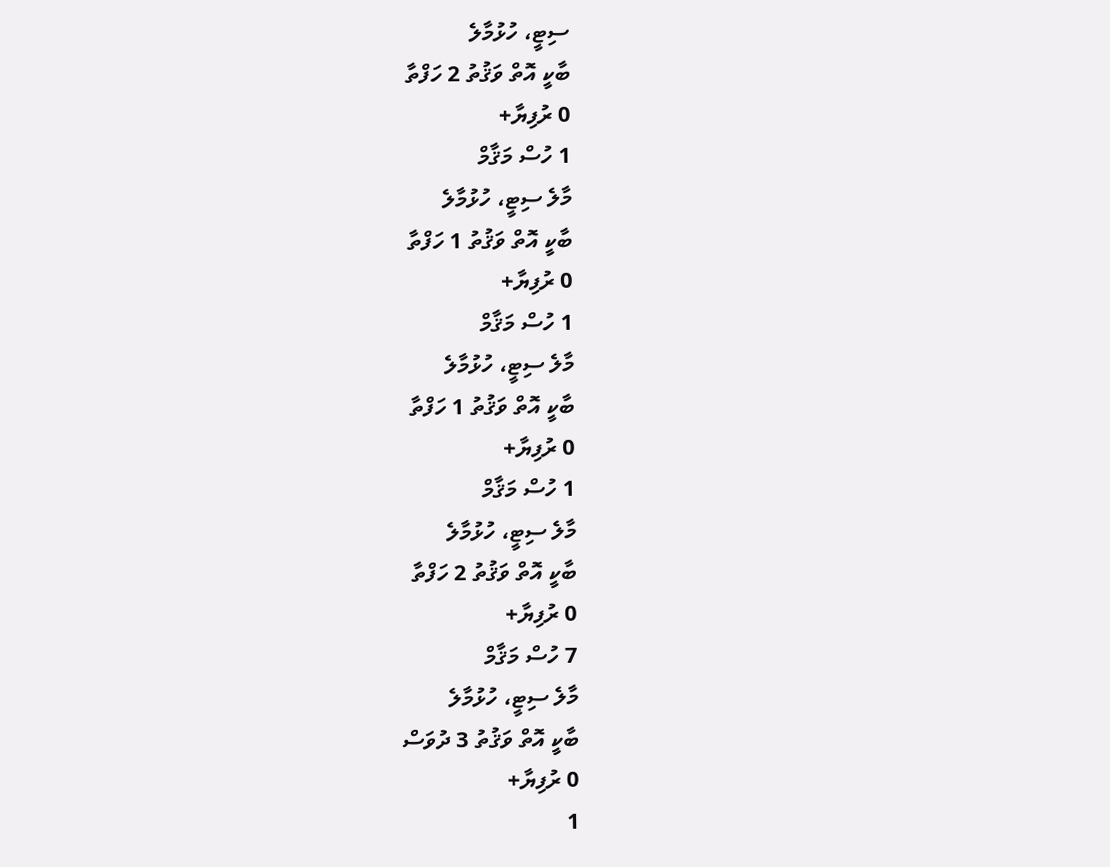ސިޓީ، ހުޅުމާލެ
ބާކީ އޮތް ވަޤުތު 2 ހަފްތާ
0 ރުފިޔާ+
1 ހުސް މަޤާމް
މާލެ ސިޓީ، ހުޅުމާލެ
ބާކީ އޮތް ވަޤުތު 1 ހަފްތާ
0 ރުފިޔާ+
1 ހުސް މަޤާމް
މާލެ ސިޓީ، ހުޅުމާލެ
ބާކީ އޮތް ވަޤުތު 1 ހަފްތާ
0 ރުފިޔާ+
1 ހުސް މަޤާމް
މާލެ ސިޓީ، ހުޅުމާލެ
ބާކީ އޮތް ވަޤުތު 2 ހަފްތާ
0 ރުފިޔާ+
7 ހުސް މަޤާމް
މާލެ ސިޓީ، ހުޅުމާލެ
ބާކީ އޮތް ވަޤުތު 3 ދުވަސް
0 ރުފިޔާ+
1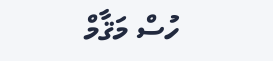ހުސް މަޤާމް